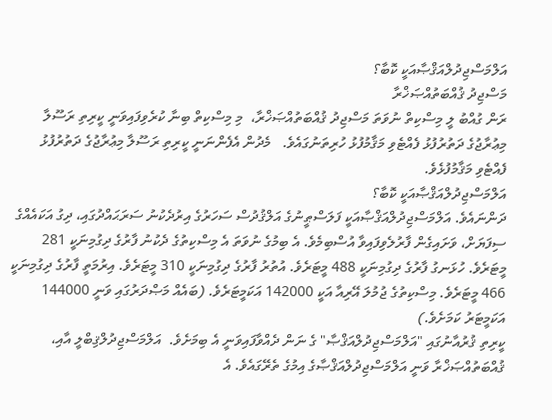އަލްމަސްޖިދުލްއަޤްޞާއަކީ ކޮބާ؟
މަސްޖިދު ޤުއްބަތުއްޞަޚްރާ
ރަން ގުއްބު ލީ މިސްކިތް ނުވަތަ މަސްޖިދު ޤުއްބަތުއްޞަޚްރާ،  މި މިސްކިތް ބިނާ ކުރެވިފައިވަނީ ކީރިތި ރަސޫލާ މިޢުރާޖުގެ ދަތުރުފުޅު ފެއްޓެވި މަޤާމުފުޅު ހުރިތަނުގައެވެ.   މެދުން އެފެންނަނީ ކީރިތި ރަސޫލާ މިޢުރާޖުގެ ދަތުރުފުޅު ފެއްޓެވި މަޤާމުފުޅެވެ.
އަލްމަސްޖިދުލްއަޤްޞާއަކީ ކޮބާ؟
ދަންނައެވެ. އަލްމަސްޖިދުލްއަޤްޞާއަކީ ފަލަސްޠީނުގެ އަލްޤުދުސް ސަހަރުގެ އިރުދެކުނު ސަރަޙައްދުގައި، ދިގު އަކައެއްގެ ސިފަޔަށް، ވަށައިގެން ފާރުލެވިފައިވާ އުސްބިމެވެ. އެ ބިމުގެ ނުވަތަ އެ މިސްކިތުގެ ދެކުނު ފާރުގެ ދިގުމިނަކީ 281 މީޓަރެވެ. ހުޅަނގު ފާރުގެ ދިގުމިނަކީ 488 މީޓަރެވެ. އުތުރު ފާރުގެ ދިގުމިނަކީ 310 މީޓަރެވެ. އިރުމަތީ ފާރުގެ ދިގުމިނަކީ 466 މީޓަރެވެ. މިސްކިތުގެ ޖުމުލަ އޭރިއާ އަކީ 142000 އަކަމީޓަރެވެ. (ބައެއް މަޞްދަރުގައި ވަނީ 144000 އަކަމީޓަރު ކަމަށެވެ.)
ކީރިތި ޤުރުއާނުގައި "އަލްމަސްޖިދުލްއަޤްޞާ" ގެ ނަން ދެއްވާފައިވަނީ އެ ބިމަށެވެ.  އަލްމަސްޖިދުލްޤިބްލީ އާއި، ޤުއްބަތުއްޞަޚްރާ ވަނީ އަލްމަސްޖިދުލްއަޤްޞާގެ އިމުގެ ތެރޭގައެވެ. އެ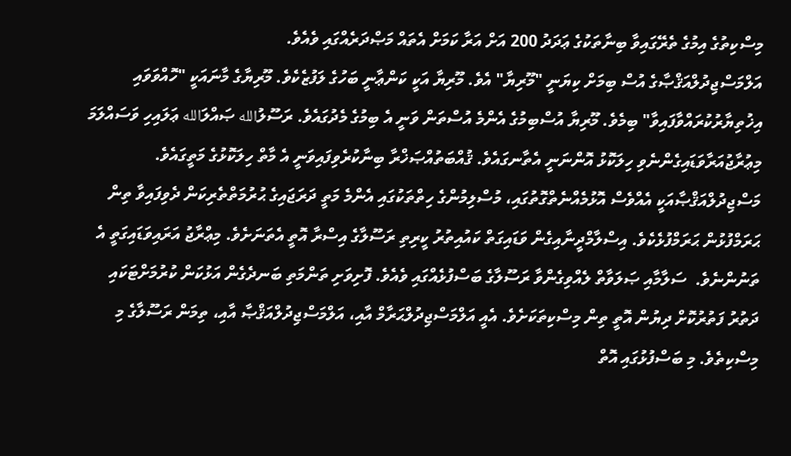މިސްކިތުގެ އިމުގެ ތެރޭގައިވާ ބިނާތަކުގެ ޢަދަދު 200 އަށް އަރާ ކަމަށް އެތައް މަޞްދަރެއްގައި ވެއެވެ.
އަލްމަސްޖިދުލްއަޤްޞާގެ އުސް ބިމަށް ކިޔަނީ "މޫރިޔާ" އެވެ. މޫރިޔާ އަކީ ކަންޢާނީ ބަހުގެ ލަފުޒެކެވެ. މޫރިޔާގެ މާނައަކީ "ހޮއްވަވައި އިޚުތިޔާރުކުރައްވާފައިވާ" ބިމެވެ. މޫރިޔާ އުސްބިމުގެ އެންމެ އުސްތަން ވަނީ އެ ބިމުގެ މެދުގައެވެ. ރަސޫލުالله ޞައްލަالله ޢަލައިހި ވަސައްލަމަ މިޢުރާޖުއަރާވަޑައިގެންނެވި ހިލަކޮޅު އޮންނަނީ އެތާނގައެވެ. ޤުއްބަތުއްޞަޚްރާ ބިނާކުރެވިފައިވަނީ އެ މާތް ހިލަކޮޅުގެ މަތީގައެވެ.
މަސްޖިދުލްއަޤްޞާއަކީ އެއްވެސް އޮޅުމެއްނެތްގޮތުގައި، މުސްލިމުންގެ ހިތްތަކުގައި އެންމެ މަތީ ދަރަޖައިގެ ޙުރުމަތްތެރިކަން ދެވިފައިވާ ތިން ޙަރަމްފުޅުން ޙަރަމްފުޅެކެވެ. އިސްލާމްދީނާއިގެން ވަޑައިގަތް ކައުއިތުރު ކީރިތި ރަސޫލާގެ އިސްރާ އޮތީ އެތަނަށެވެ. މިޢްރާޖު އަރައިވަޑައިގަތީ އެ ތަނުންނެވެ.  ސަލާމާއި ޞަލަވާތް ލެއްވިގެންވާ ރަސޫލާގެ ބަސްފުޅެއްގައި ވެއެވެ. ފޮށިވަށި ތަންމަތި ބަނދެގެން އަޅުކަން ކުރުމަށްޓަކައި ދަތުރު ފަތުރުކޮށް ދިޔުން އޮތީ ތިން މިސްކިތަކަށެވެ. އެއީ އަލްމަސްޖިދުލްޙަރާމް އާއި، އަލްމަސްޖިދުލްއަޤްޞާ އާއި، ތިމަން ރަސޫލާގެ މި މިސްކިތެވެ. މި ބަސްފުޅުގައި އޮތް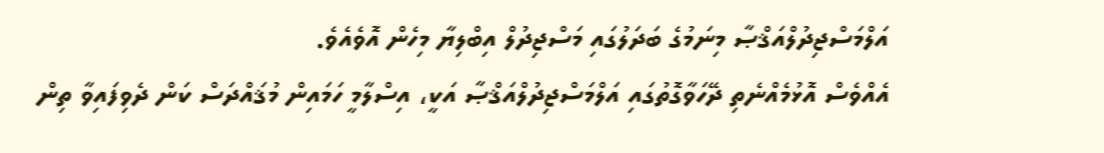އަލްމަސްޖިދުލްއަޤްޞާ މިނަމުގެ ބަދަލުގައި މަސްޖިދުލް އިބްލިޔާ މިހެން އޮވެއެވެ.
އެއްވެސް އޮޅުމެއްނެތި ދޭހަވާގޮތުގައި އަލްމަސްޖިދުލްއަޤްޞާ އަކީ، އިސްލާމީ ހަމައިން މުޤައްދަސް ކަން ދެވިފައިވާ ތިން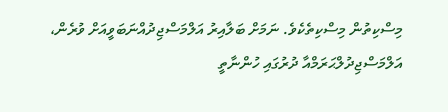މިސްކިތުން މިސްކިތެކެވެ. ނަމަށް ބަލާއިރު އަލްމަސްޖިދުއްނަބަވީއަށް ވުރެން، އަލްމަސްޖިދުލްޙަރަމްއާ ދުރުގައި ހުންނާތީ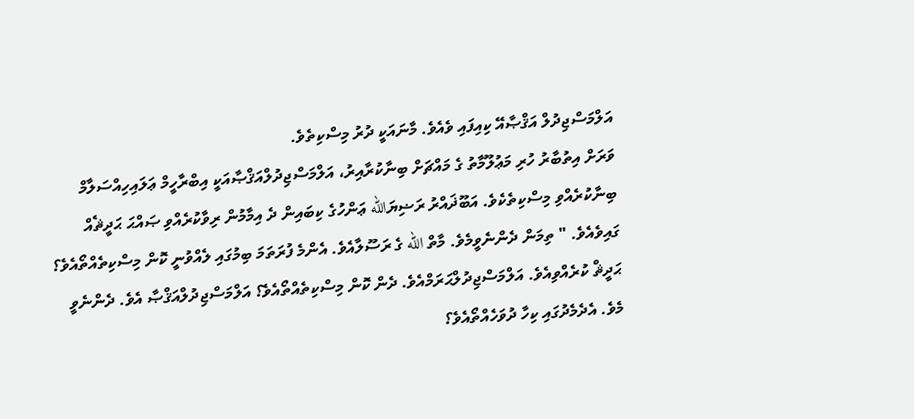އަލްމަސްޖިދުލް އަޤްޞާއޭ ކިއިފައި ވެއެވެ. މާނައަކީ ދުރު މިސްކިތެވެ.
ވަރަށް އިތުބާރު ހުރި މަޢުލޫމާތު ގެ މައްޗަށް ބިނާކުރާއިރު، އަލްމަސްޖިދުލްއަޤްޞާއަކީ އިބްރާހީމް ޢަލައިހިއްސަލާމް ބިނާކުރެއްވި މިސްކިތެކެވެ. އަބޫޛައްރު ރަޟިޔަالله ޢަންހުގެ ކިބައިން ދެ އިމާމުން ރިވާކުރެއްވި ޞައްޙަ ޙަދީޘެއް ގައިވެއެވެ. " ތިމަން ދެންނެވީމެވެ. މާތް الله ގެ ރަސޫލާއެވެ. އެންމެ ފުރަތަމަ ބިމުގައި ލެއްވުނީ ކޮން މިސްކިތެއްތޯއެވެ؟ ޙަދީޘް ކުރެއްވިއެވެ. އަލްމަސްޖިދުލްޙަރަމްއެވެ. ދެން ކޮން މިސްކިތެއްތޯއެވެ؟ އަލްމަސްޖިދުލްއަޤްޞާ އެވެ. ދެންނެވީ މެވެ. އެދެމެދުގައި ކިހާ ދުވަހެއްތޯއެވެ؟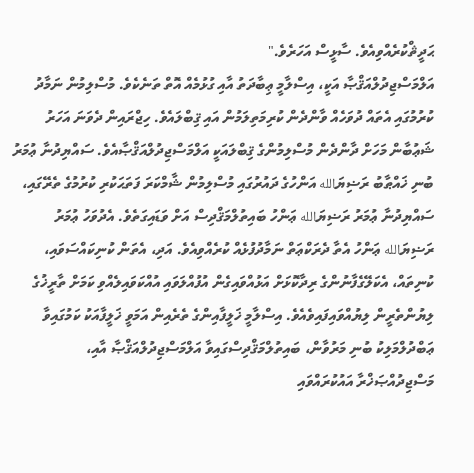ޙަދީޘްކުރެއްވިއެވެ. ސާޅީސް އަހަރެވެ."
އަލްމަސްޖިދުލްއަޤްޞާ އަކީ، އިސްލާމީ ޢިބާދަތު އާއި ގުޅުމެއް އޮތް ތަނެކެވެ. މުސްލިމުން ނަމާދު ކުރުމުގައި އެތައް ދުވަހެއް ވާންދެން ކުރިމަތިލަމުން އައި ޤިބްލައެވެ. ހިޖްރައިން ދެވަނަ އަހަރު ޝަޢުބާން މަހަށް ދާންދެން މުސްލިމުންގެ ޤިބްލައަކީ އަލްމަސްޖިދުލްއަޤްޞާއެވެ. ސައްޔިދުނާ ޢުމަރު ބުނި ޚައްޠާބު ރަޟިޔަالله އަންހުގެ ދައުރުގައި މުސްލިމުން ޝާމްކަރަ ފަތަޙަކުރި ކުރުމުގެ ތެރޭގައި، ސައްޔިދުނާ ޢުމަރު ރަޟިޔަالله ޢަންހު ބައިތުލްމަޤްދިސް އަށް ވަޑައިގަތެވެ. އެދުވަހު ޢުމަރު ރަޟިޔަالله ޢަންހު އެތާ ދެރަކްޢަތް ނަމާދުފުޅެއް ކުރެއްވިއެވެ. އަދި، އެތަން ކުނިކައްސަވައި، ކުނިތައް، އެކަލޭގެފާނުންގެ ރިދާކޮޅަށް އަޅުއްވައިގެން އުފުއްލަވައި އުއްކަވައިލެއްވި ކަމަށް ތާރީޚުގެ ލިޔުންތެރީން ލިޔުއްވައިފައިވެއެވެ. އިސްލާމީ ޚަލީފާއިންގެ ތެރެއިން އަމަވީ ޚަލީފާއަކު ކަމުގައިވާ ޢަބްދުލްމަލިކު ބުނި މަރުވާން، ބައިތުލްމަޤްދިސްގައިވާ އަލްމަސްޖިދުލްއަޤްޞާ އާއި، މަސްޖިދުއްޞަޚްރާ އައުކުރައްވައި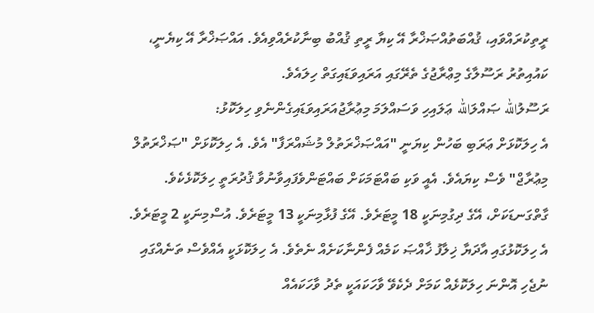ރީތިކުރައްވައި، ޤުއްބަތުއްޞަޚްރާ އޭ ކިޔާ ރީތި ޤުއްބު ބިނާކުރެއްވިއެވެ. އައްޞަޚްރާ އޭ ކިޔެނީ، ކައުއިތުރު ރަސޫލާގެ މިޢްރާޖުގެ ތެރޭގައި އަރައިވަޑައިގަތް ހިލައެވެ.
ރަސޫލުالله ޞައްލަالله ޢަލައިހި ވަސައްލަމަ މިޢުރާޖުއަރައިވަޑައިގެންނެވި ހިލަކޮޅު:
އެ ހިލަކޮޅަށް ޢަރަބި ބަހުން ކިޔަނީ "އައްޞަޚްރަތުލް މުޝައްރަފާ" އެވެ. އެ ހިލަކޮޅަށް "ޞަޚްރަތުލް މިޢުރާޖް" ވެސް ކިޔައެވެ. އެއީ ވަކި ބައްޓަމަކަށް ބައްޓަންވެފައިވާނުވާ ޤުދުރަތީ ހިލަކޮޅެކެވެ. ގާތްގަނޑަކަށް، އޭގެ ދިގުމިނަކީ 18 މީޓަރެވެ. އޭގެ ފުޅާމިނަކީ 13 މީޓަރެވެ. އުސްމިނަކީ 2 މީޓަރެވެ. އެ ހިލަކޮޅުގައި އާދަޔާ ޚިލާފު ޚާއްޞަ ކަމެއް ފެންނާކަށެއް ނެތެވެ. އެ ހިލަކޮޅަކީ އެއްވެސް ތަނެއްގައި ނުޖެހި އޮންނަ ހިލަކޮޅެއް ކަމަށް ދެކެވޭ ވާހަކައަކީ ތެދު ވާހަކައެއް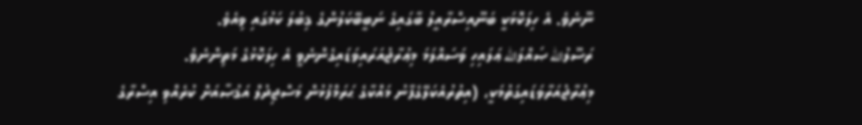ނޫނެވެ. އެ ހިލަކޮޅަކީ ބަނޫއިސްރާއީލު ބާގައިގެ ނަބީބޭކަލުންގެ ޤިބުލަ ކަމުގައި ވިއެވެ.
ރަސޫލުالله ޞައްލަالله ޢަލައިހި ވަސައްލަމަ މިޢުރާޖުއަރައިވަޑައިގެންނެވީ އެ ހިލަކޮޅުގެ މަތިންނެވެ. މިޢުރާޖުއަރާވަޑައިގަތުމަކީ، (އިތުރުއެކަލޭގެފާނު މައްކާގެ ޙަރަމްފުޅުން މަސްޖިދުލް އަޤުޞާއަށް ކުރެއްވި އިސްރާގެ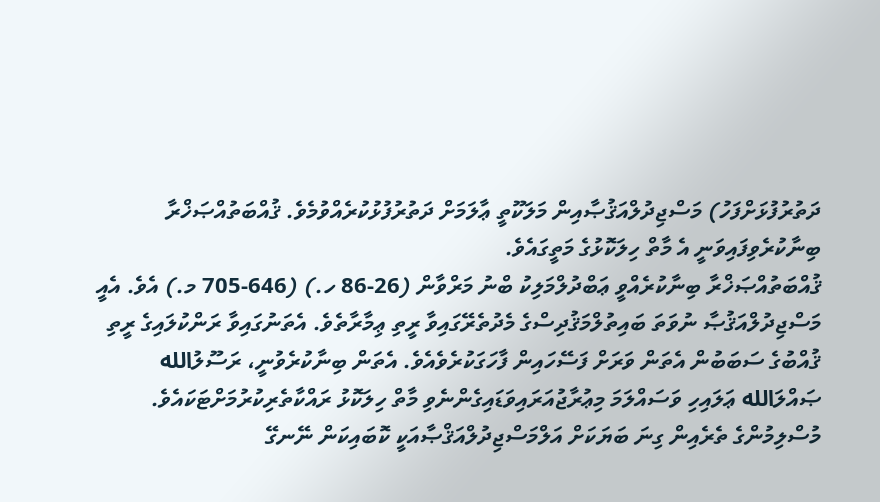ދަތުރުފުޅަށްފަހު) މަސްޖިދުލްއަޤުޞާއިން މަލަކޫތީ ޢާލަމަށް ދަތުރުފުޅުކުރެއްވުމެވެ. ޤުއްބަތުއްޞަޚްރާ ބިނާކުރެވިފައިވަނީ އެ މާތް ހިލަކޮޅުގެ މަތީގައެވެ.
ޤުއްބަތުއްޞަޚްރާ ބިނާކުރެއްވީ ޢަބްދުލްމަލިކު ބްނު މަރްވާން (26-86 ހ.) (646-705 މ.) އެވެ. އެއީ މަސްޖިދުލްއަޤުޞާ ނުވަތަ ބައިތުލްމަޤުދިސްގެ މެދުތެރޭގައިވާ ރީތި ޢިމާރާތެވެ. އެތަނުގައިވާ ރަންކުލައިގެ ރީތި ޤުއްބުގެ ސަބަބުން އެތަން ވަރަށް ފަސޭހައިން ފާހަގަކުރެވެއެވެ. އެތަން ބިނާކުރެވުނީ، ރަސޫލުالله ޞައްލަالله ޢަލައިހި ވަސައްލަމަ މިޢުރާޖުއަރައިވަޑައިގެންނެވި މާތް ހިލަކޮޅު ރައްކާތެރިކުރުމަށްޓަކައެވެ.
މުސްލިމުންގެ ތެރެއިން ގިނަ ބަޔަކަށް އަލްމަސްޖިދުލްއަޤްޞާއަކީ ކޮބައިކަން ނޭނގޭ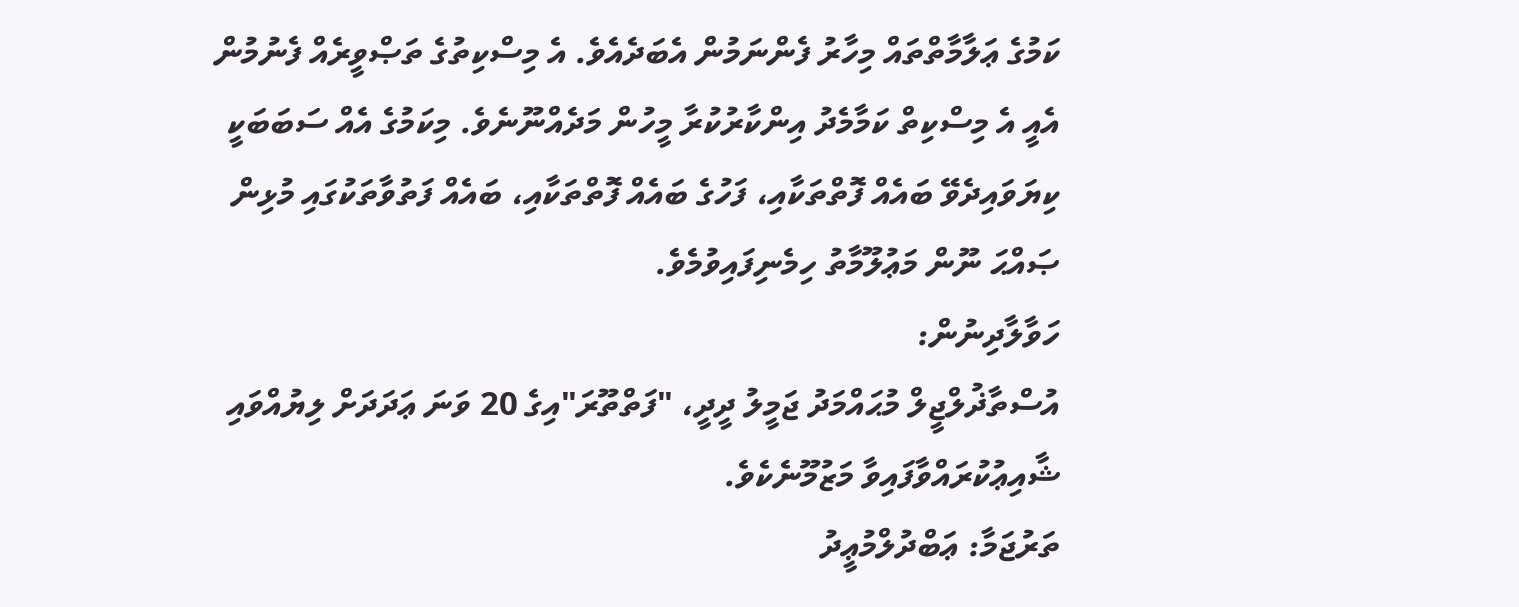ކަމުގެ ޢަލާމާތްތައް މިހާރު ފެންނަމުން އެބަދެއެވެ. އެ މިސްކިތުގެ ތަޞްވީރެއް ފެނުމުން އެއީ އެ މިސްކިތް ކަމާމެދު އިންކާރުކުރާ މީހުން މަދެއްނޫނެވެ. މިކަމުގެ އެއް ސަބަބަކީ ކިޔަވައިދެވޭ ބައެއް ފޮތްތަކާއި، ފަހުގެ ބައެއް ފޮތްތަކާއި، ބައެއް ފަތުވާތަކުގައި މުޅިން ޞައްޙަ ނޫން މަޢުލޫމާތު ހިމެނިފައިވުމެވެ.
ހަވާލާދިނުން:
އުސްތާޛުލްޖީލް މުޙައްމަދު ޖަމީލު ދީދީ، "ފަތްތޫރަ"އިގެ 20 ވަނަ ޢަދަދަށް ލިޔުއްވައި ޝާއިޢުކުރައްވާފައިވާ މަޒުމޫނެކެވެ.
ތަރުޖަމާ: ޢަބްދުލްމުޢީދު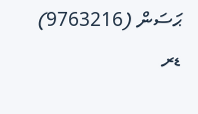ޙަސަން (9763216)
ޑރ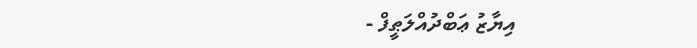އިޔާޒު ޢަބްދުއްލަޠީފް -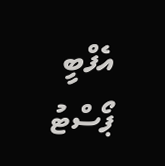އެފްބީ ޕޯސްޓު